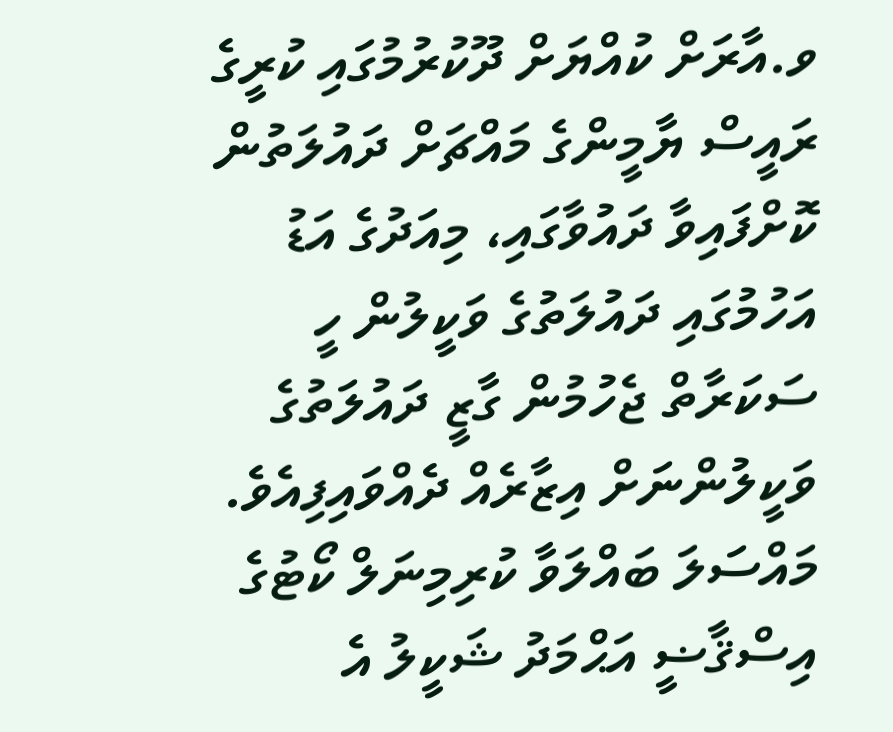ވ.އާރަށް ކުއްޔަށް ދޫކުރުމުގައި ކުރީގެ ރައީސް ޔާމީންގެ މައްޗަށް ދައުލަތުން ކޮށްފައިވާ ދައުވާގައި، މިއަދުގެ އަޑު އަހުމުގައި ދައުލަތުގެ ވަކީލުން ހީ ސަކަރާތް ޖެހުމުން ގާޒީ ދައުލަތުގެ ވަކީލުންނަށް އިޒާރެއް ދެއްވައިފިއެވެ.
މައްސަލަ ބައްލަވާ ކުރިމިނަލް ކޯޓުގެ އިސްޤާޟީ އަޙްމަދު ޝަކީލު އެ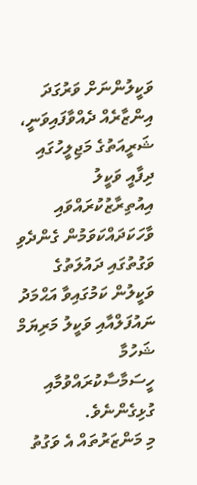ވަކީލުންނަށް ވަރުގަދަ އިންޒާރެއް ދެއްވާފައިވަނީ، ޝަރީއަތުގެ މަޖިލީހުގައި ދިފާއީ ވަކީލު އިއުތިރާޒުކުރައްވައި ވާހަކަދައްކަވަމުން ގެންދެވި ވަގުތުގައި ދައުލަތުގެ ވަކީލުން ކަމުގައިވާ އަޙްމަދު ނައުފަލްއާއި ވަކީލު މަރިޔަމް ޝަހުމާ ހީސަމާސާކުރައްވުމާއި ގުޅިގެންނެވެ.
މި މަންޒަރުތައް އެ ވަގުތު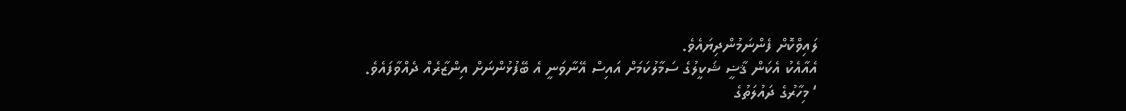ލައިވްކޮށް ފެންނަމުންދިޔައެވެ.
އެއާއެކު އެކަން ޤާޟީ ޝަކީލުގެ ސަމާލުކަމަށް އައިސް އޭނާވަނީ އެ ބޭފުޅުންނަށް އިންޒާރެއް ދެއްވާފައެވެ.
‘ މިހާރުގެ ދައުލަތުގެ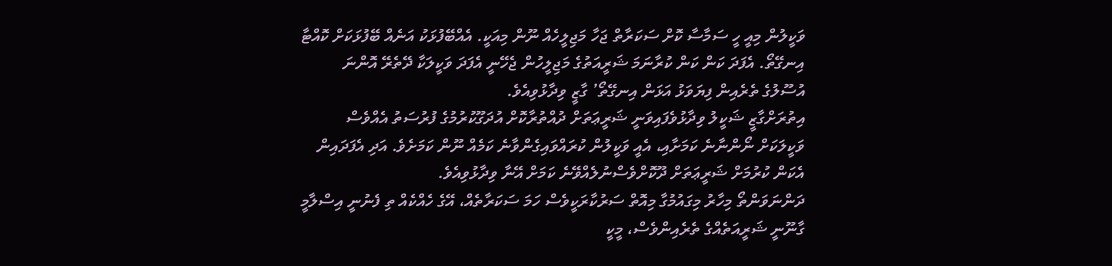ވަކީލުން މިއީ ހީ ސަމާސާ ކޮށް ސަކަރާތް ޖަހާ މަޖިލީހެއް ނޫން މިއަކީ. އެއްބޭފުޅަކު އަނެއް ބޭފުޅަކަށް ކޮއްޓާ އިނގޭތޯ. އެފަދަ ކަން ކަން ކުރާނަމަ ޝަރީއަތުގެ މަޖިލީހުން ޖެހޭނީ އެފަދަ ވަކީލަކާ ދޭތެރޭ އޮންނަ އުސޫލުގެ ތެރެއިން ފިޔަވަޅު އަޅަން އިނގޭތޯ’ ގާޒީ ވިދާޅުވިއެވެ.
އިތުރަށްގާޒީ ޝަކީލު ވިދާޅުވެފައިވަނީ ޝަރީޢަތަށް ދުއްތުރާކޮށް އުދަގޫކުރުމުގެ ފުރުސަތު އެއްވެސް ވަކީލަކަށް ނޯންނާނެ ކަމަށާއި، އެއީ ވަކީލުން ކުރައްވައިގެންވާނެ ކަމެއް ނޫން ކަމަށެވެ. އަދި އެފަދައިން އެކަން ކުރުމަށް ޝަރީޢަތަށް ދޫކޮށްވެސްނުލެއްވޭނެ ކަމަށް އޭނާ ވިދާޅުވިއެވެ.
ދަންނަވަންތޯ މިހާރު މިގައުމުގާ މިއޮތް ސަރުކާރަކީވެސް ހަމަ ސަކަރާތެއް، އޭގެ ހެއްކެއް ތި ފެނުނީ އިސްލާމީ ގާނޫނީ ޝަރީއަތެއްގެ ތެރެއިންވެސް، މީކީ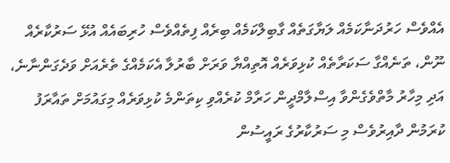އެއްވެސް ހަރުދަނާކަމެއް ލަޔާގަތެއް ގާބިލްކަމެއް ބިރެއް ފިތެއްވެސް ހުރިބައެއް އުޅޭ ސަރުކާރެއް ނޫން، ތަނެއްގާ ސަކަރާތެއް ކުޅިވަރެއް އޮތިއްޔާ ވަރަށް ބާރުލާ އެކަމެއްގެ ތެރެއަށް ވަދެގަންނާނެ، އަދި މިހާރު މާތްވެގެންވާ އިސްލާމްދީން ހަރާމް ކުރެއްވި ކިތަންމެ ކުޅިވަރެއް މިގައުމަށް ތައާރަފު ކުރަމުން ދާއިރުވެސް މި ސަރުކާރުގެ ރައީސުން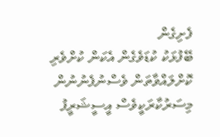ފެށިގެން
ބޭފުޅަކު ކުޑަވެގެން އެކަން ކުށްވެރި ކޮށްލައްވާތަން ވެސްނުފެނުނުން މިސަރުކާރަކީވެސް އީސީޝަރީފު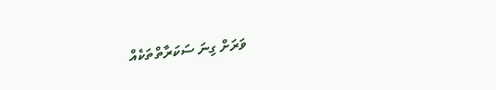ވަރަށް ގިނަ ސަކަރާތްތަކެއް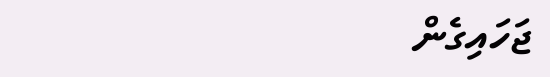ޖަހައިގެން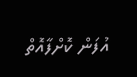އުފަން ކޮށްފާއޮތް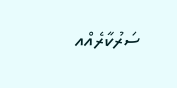ސަރުކާރެއްއ